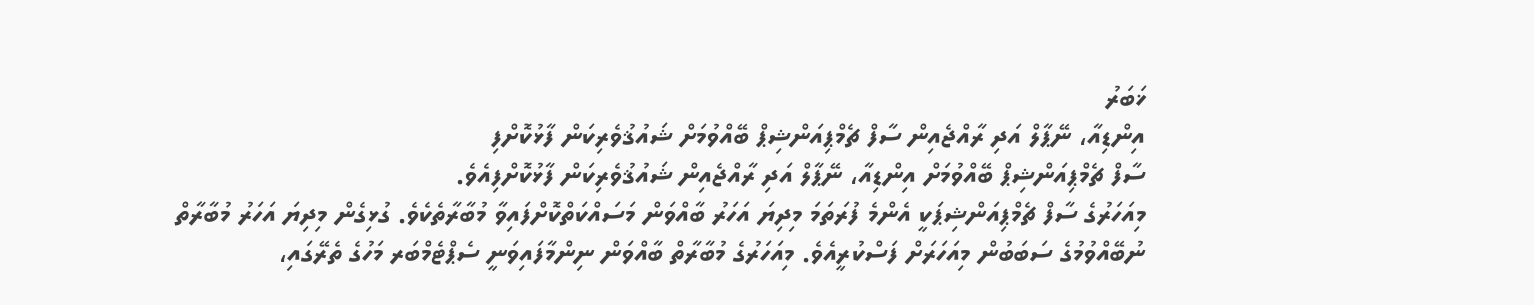ޚަބަރު
އިންޑިއާ، ނޭޕާލް އަދި ރާއްޖެއިން ސާފް ޗެމްޕިއަންޝިޕް ބޭއްވުމަށް ޝައުޤުވެރިކަން ފާޅުކޮށްފި
ސާފް ޗެމްޕިއަންޝިޕް ބޭއްވުމަށް އިންޑިއާ، ނޭޕާލް އަދި ރާއްޖެއިން ޝައުޤުވެރިކަން ފާޅުކޮށްފިއެވެ.
މިއަހަރުގެ ސާފް ޗެމްޕިއަންޝިޕަކީ އެންމެ ފުރަތަމަ މިދިޔަ އަހަރު ބާއްވަން މަސައްކަތްކޮށްފައިވާ މުބާރާތެކެވެ. ގުޅިގެން މިދިޔަ އަހަރު މުބާރާތް ނުބޭއްވުމުގެ ސަބަބުން މިއަހަރަށް ފަސްކުރީއެވެ. މިއަހަރުގެ މުބާރާތް ބާއްވަން ނިންމާފައިވަނީ ސެޕްޓެމްބަރ މަހުގެ ތެރޭގައި،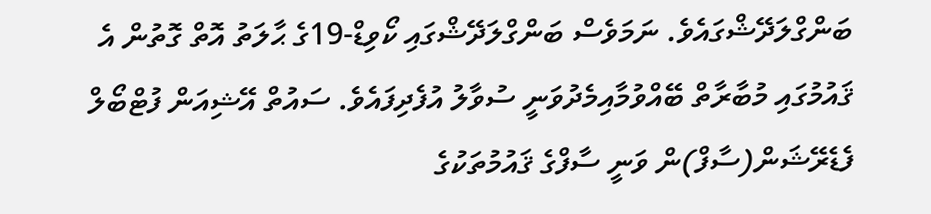ބަންގްލަދޭޝްގައެވެ. ނަމަވެސް ބަންގްލަދޭޝްގައި ކޯވިޑް-19ގެ ޙާލަތު އޮތް ގޮތުން އެ ޤައުމުގައި މުބާރާތް ބޭއްވުމާއިމެދުވަނީ ސުވާލު އުފެދިފައެވެ. ސައުތް އޭޝިއަން ފުޓްބޯލް ފެޑެރޭޝަން(ސާފް)ން ވަނީ ސާފްގެ ޤައުމުތަކުގެ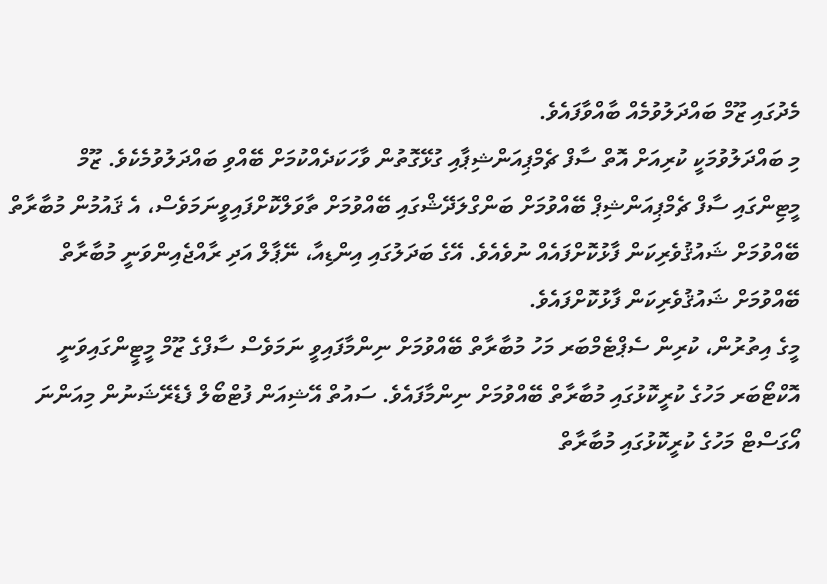މެދުގައި ޒޫމް ބައްދަލުވުމެއް ބާއްވާފައެވެ.
މި ބައްދަލުވުމަކީ ކުރިއަށް އޮތް ސާފް ޗެމްޕިއަންޝިޕާއި ގުޅޭގޮތުން ވާހަކަދެއްކުމަށް ބޭއްވި ބައްދަލުވުމެކެވެ. ޒޫމް މީޓިންގައި ސާފް ޗެމްޕިއަންޝިޕް ބޭއްވުމަށް ބަންގްލަދޭޝްގައި ބޭއްވުމަށް ތާވަލްކޮށްފައިވީނަމަވެސް، އެ ޤައުމުން މުބާރާތް ބޭއްވުމަށް ޝައުޤުވެރިކަން ފާޅުކޮށްފައެއް ނުވެއެވެ. އޭގެ ބަދަލުގައި އިންޑިއާ، ނޭޕާލް އަދި ރާއްޖެއިންވަނީ މުބާރާތް ބޭއްވުމަށް ޝައުޤުވެރިކަން ފާޅުކޮށްފައެވެ.
މީގެ އިތުރުން، ކުރިން ސެޕްޓެމްބަރ މަހު މުބާރާތް ބޭއްވުމަށް ނިންމާފައިވީ ނަމަވެސް ސާފްގެ ޒޫމް މީޓީންގައިވަނީ އޮކްޓޯބަރ މަހުގެ ކުރީކޮޅުގައި މުބާރާތް ބޭއްވުމަށް ނިންމާފައެވެ. ސައުތް އޭޝިއަން ފުޓްބޯލް ފެޑެރޭޝަނުން މިއަންނަ އޯގަސްޓް މަހުގެ ކުރީކޮޅުގައި މުބާރާތް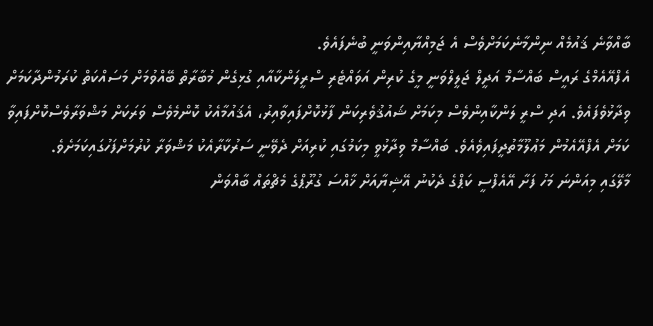ބާއްވާނެ ޤައުމެއް ނިންމާނެކަމަށްވެސް އެ ޖަމިއްޔާއިންވަނީ ބުނެފައެވެ.
އެފްއޭއެމްގެ ރައީސް ބައްސާމް އަދީލް ޖަލީލްވަނީ މީގެ ކުރިން އަވައްޓެރި ސްރީލަންކާއާއި ގުޅިގެން މުބާރާތް ބޭއްވުމަށް މަސައްކަތް ކުރަމުންދާކަމަށް ވިދާޅުވެފައެވެ. އަދި ސްރީ ލަންކާއިންވެސް މިކަމަށް ޝައުޤުވެރިކަން ފާޅުކޮށްފައިވާއިރު، އެޤައުމާއެކު ކޮންމެވެސް ވަރަކަށް މަޝްވަރާވެސްކޮށްފައިވާ ކަމަށް އެފްއޭއެމުން މަޢުލޫމާތުދީފައިވެއެވެ. ބައްސާމް ވިދާޅުވީ މިކަމުގައި ކުރިއަށް ދެވޭނީ ސަރުކާރާއެކު މަޝްވަރާ ކުރުމަށްފަހުގައިކަމަށެވެ.
މާލޭގައި މިއަންނަ މަހު ފަށާ އޭއެފްސީ ކަޕްގެ ދެކުނު އޭޝިޔާއަށް ޚާއްސަ ގުރޫޕްގެ މެޗްތައް ބާއްވަން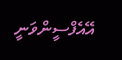އޭއެފްސީންވަނީ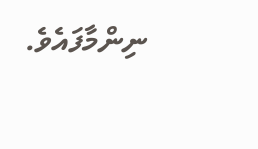ނިންމާފައެވެ.